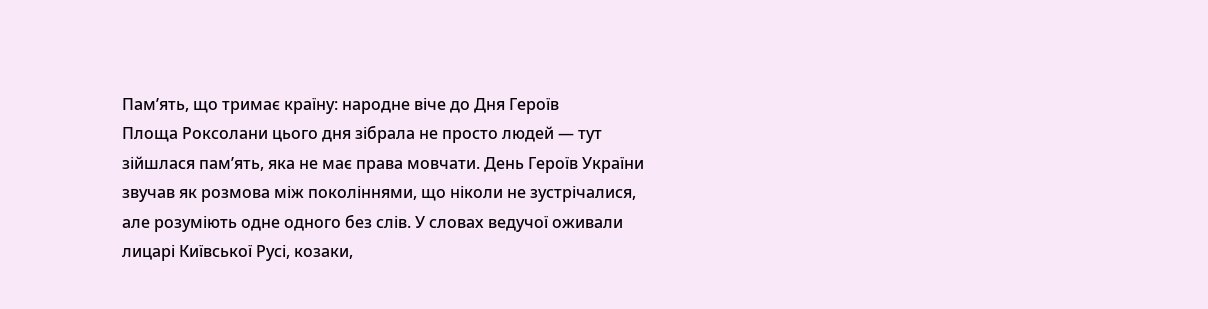Пам’ять, що тримає країну: народне віче до Дня Героїв
Площа Роксолани цього дня зібрала не просто людей — тут зійшлася пам’ять, яка не має права мовчати. День Героїв України звучав як розмова між поколіннями, що ніколи не зустрічалися, але розуміють одне одного без слів. У словах ведучої оживали лицарі Київської Русі, козаки,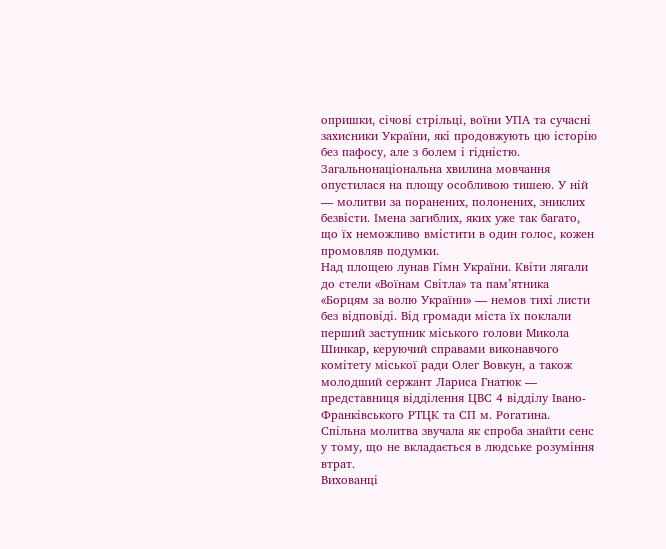опришки, січові стрільці, воїни УПА та сучасні захисники України, які продовжують цю історію без пафосу, але з болем і гідністю.
Загальнонаціональна хвилина мовчання опустилася на площу особливою тишею. У ній — молитви за поранених, полонених, зниклих безвісти. Імена загиблих, яких уже так багато, що їх неможливо вмістити в один голос, кожен промовляв подумки.
Над площею лунав Гімн України. Квіти лягали до стели «Воїнам Світла» та пам’ятника «Борцям за волю України» — немов тихі листи без відповіді. Від громади міста їх поклали перший заступник міського голови Микола Шинкар, керуючий справами виконавчого комітету міської ради Олег Вовкун, а також молодший сержант Лариса Гнатюк — представниця відділення ЦВС 4 відділу Івано-Франківського РТЦК та СП м. Рогатина.
Спільна молитва звучала як спроба знайти сенс у тому, що не вкладається в людське розуміння втрат.
Вихованці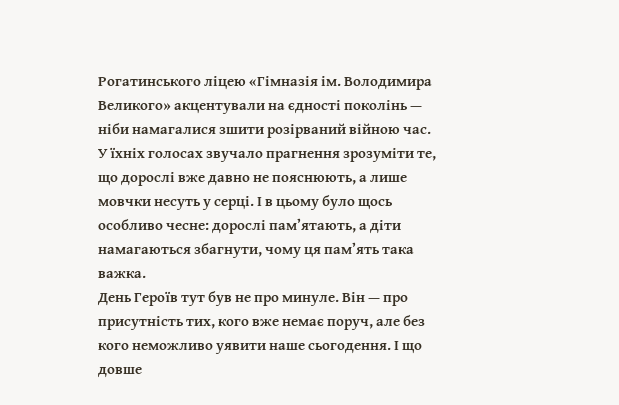Рогатинського ліцею «Гімназія ім. Володимира Великого» акцентували на єдності поколінь — ніби намагалися зшити розірваний війною час. У їхніх голосах звучало прагнення зрозуміти те, що дорослі вже давно не пояснюють, а лише мовчки несуть у серці. І в цьому було щось особливо чесне: дорослі пам’ятають, а діти намагаються збагнути, чому ця пам’ять така важка.
День Героїв тут був не про минуле. Він — про присутність тих, кого вже немає поруч, але без кого неможливо уявити наше сьогодення. І що довше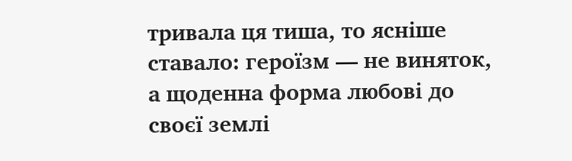тривала ця тиша, то ясніше ставало: героїзм — не виняток, а щоденна форма любові до своєї землі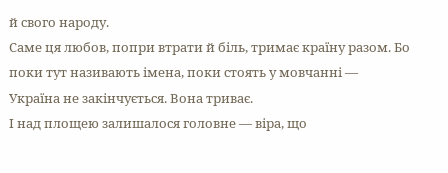й свого народу.
Саме ця любов, попри втрати й біль, тримає країну разом. Бо поки тут називають імена, поки стоять у мовчанні — Україна не закінчується. Вона триває.
І над площею залишалося головне — віра, що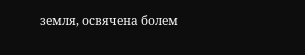земля, освячена болем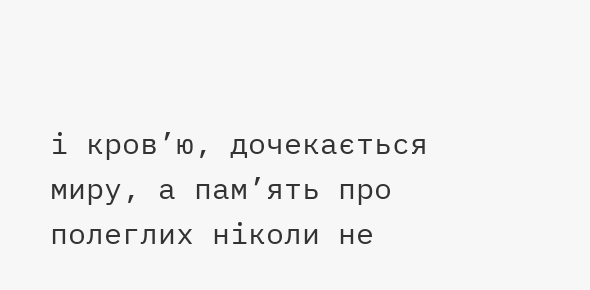і кров’ю, дочекається миру, а пам’ять про полеглих ніколи не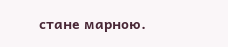стане марною.